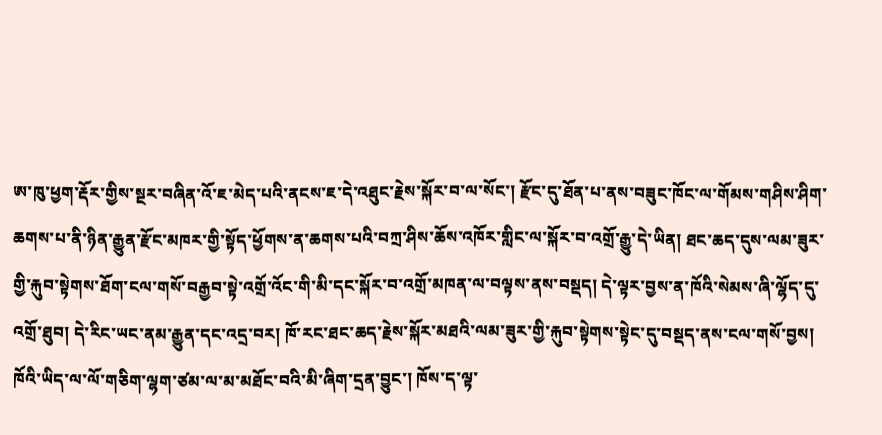ཨ་ཁུ་ཕྱག་རྡོར་གྱིས་སྔར་བཞིན་འོ་ཇ་མེད་པའི་ནངས་ཇ་དེ་འཐུང་རྗེས་སྐོར་བ་ལ་སོང་། རྫོང་དུ་ཐོན་པ་ནས་བཟུང་ཁོང་ལ་གོམས་གཤིས་ཤིག་ཆགས་པ་ནི་ཉིན་རྒྱུན་རྫོང་མཁར་གྱི་སྟོད་ཕྱོགས་ན་ཆགས་པའི་བཀྲ་ཤིས་ཆོས་འཁོར་གླིང་ལ་སྐོར་བ་འགྲོ་རྒྱུ་དེ་ཡིན། ཐང་ཆད་དུས་ལམ་ཟུར་གྱི་རྐུབ་སྟེགས་ཐོག་ངལ་གསོ་བརྒྱབ་སྟེ་འགྲོ་འོང་གི་མི་དང་སྐོར་བ་འགྲོ་མཁན་ལ་བལྟས་ནས་བསྡད། དེ་ལྟར་བྱས་ན་ཁོའི་སེམས་ཞི་ལྷོད་དུ་འགྲོ་ཐུབ། དེ་རིང་ཡང་ནམ་རྒྱུན་དང་འདྲ་བར། ཁོ་རང་ཐང་ཆད་རྗེས་སྐོར་མཐའི་ལམ་ཟུར་གྱི་རྐུབ་སྟེགས་སྟེང་དུ་བསྡད་ནས་ངལ་གསོ་བྱས། ཁོའི་ཡིད་ལ་ལོ་གཅིག་ལྷག་ཙམ་ལ་མ་མཐོང་བའི་མི་ཞིག་དྲན་བྱུང་། ཁོས་ད་ལྟ་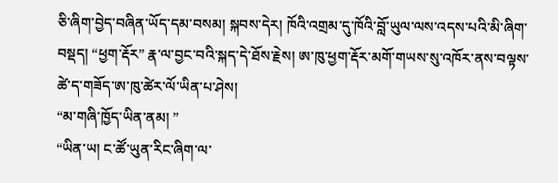ཅི་ཞིག་བྱེད་བཞིན་ཡོད་དམ་བསམ། སྐབས་དེར། ཁོའི་འགྲམ་དུ་ཁོའི་བློ་ཡུལ་ལས་འདས་པའི་མི་ཞིག་བསྡད། “ཕྱག་རྡོར” རྣ་ལ་བྱང་བའི་སྐད་དེ་ཐོས་རྗེས། ཨ་ཁུ་ཕྱག་རྡོར་མགོ་གཡས་སུ་འཁོར་ནས་བལྟས་ཚེ་ད་གཟོད་ཨ་ཁུ་ཚེར་ལོ་ཡིན་པ་ཤེས།
“མ་གཞི་ཁྱོད་ཡིན་ནམ། ”
“ཡིན་ཡ། ང་ཚོ་ཡུན་རིང་ཞིག་ལ་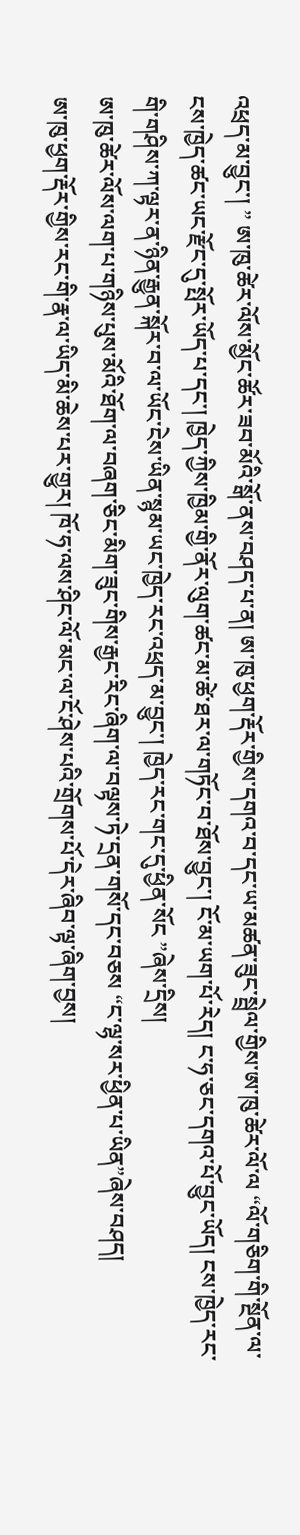འཕྲད་མ་བྱུང་། ” ཨ་ཁུ་ཚེར་ལོས་མྱོང་ཚོར་ཟབ་མོའི་སྒོ་ནས་བཤད་པ་ན། ཨ་ཁུ་ཕྱག་རྡོར་གྱིས་དགའ་བ་དང་ཡ་མཚན་ཟུང་སྦྲེལ་གྱིས་ཨ་ཁུ་ཚེར་ལོ་ལ “ལོ་གཅིག་གི་སྔོན་ལ་ངས་ཁྱེད་ཚང་ཡང་རྫོང་དུ་སྤོར་ཡོད་པ་དང་། ཁྱེད་ཀྱིས་ཁྱིམ་གྱི་ནོར་ལུག་ཚང་མ་ཚེ་ཐར་ལ་གཏོང་བ་ཐོས་བྱུང་། ངོ་མ་ཡག་པོ་རེད། ང་ཧ་ཅང་དགའ་པོ་བྱུང་ཡོད། ངས་ཁྱེད་རང་གི་གཤིས་ཀ་ལྟར་ན་ཉིན་རྒྱུན་སྐོར་བ་ལ་ཡོང་ངེས་ཡིན་སྙམ་ཡང་ཁྱེད་རང་འཕྲད་མ་བྱུང་། ཁྱེད་རང་གང་དུ་ཕྱིན་སོང ”ཞེས་དྲིས།
ཨ་ཁུ་ཚེར་ལོས་ལག་པ་གཉིས་པུས་མོའི་ཐོག་ལ་བཞག་ཅིང་མིག་ཟུང་གིས་རྒྱང་རིང་ཞིག་ལ་བལྟས་ཏེ་དྲན་གསོ་དང་བཅས “ང་ལྷ་སར་ཕྱིན་པ་ཡིན”ཞེས་བཤད།
ཨ་ཁུ་ཕྱག་རྡོར་གྱིས་རང་གི་རྣ་ལ་ཡིད་མི་ཆེས་པར་གྱུར། ཁོ་ཧ་ལས་ཤིང་ལོ་མང་ལ་ངོ་ཤེས་པའི་གྲོགས་པོ་དེར་ཞིབ་ལྟ་ཞིག་བྱས།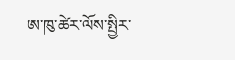ཨ་ཁུ་ཚེར་ལོས་སྤྱིར་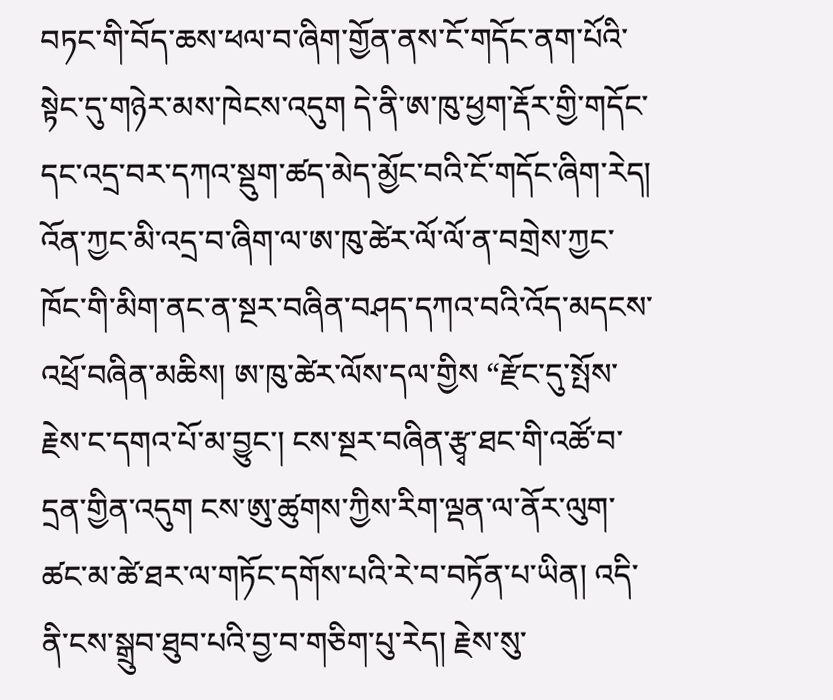བཏང་གི་བོད་ཆས་ཕལ་བ་ཞིག་གྱོན་ནས་ངོ་གདོང་ནག་པོའི་སྟེང་དུ་གཉེར་མས་ཁེངས་འདུག དེ་ནི་ཨ་ཁུ་ཕྱག་རྡོར་གྱི་གདོང་དང་འདྲ་བར་དཀའ་སྡུག་ཚད་མེད་མྱོང་བའི་ངོ་གདོང་ཞིག་རེད། འོན་ཀྱང་མི་འདྲ་བ་ཞིག་ལ་ཨ་ཁུ་ཚེར་ལོ་ལོ་ན་བགྲེས་ཀྱང་ཁོང་གི་མིག་ནང་ན་སྔར་བཞིན་བཤད་དཀའ་བའི་འོད་མདངས་འཕྲོ་བཞིན་མཆིས། ཨ་ཁུ་ཚེར་ལོས་དལ་གྱིས “རྫོང་དུ་སྤོས་རྗེས་ང་དགའ་པོ་མ་བྱུང་། ངས་སྔར་བཞིན་རྩྭ་ཐང་གི་འཚོ་བ་དྲན་གྱིན་འདུག ངས་ཨུ་ཚུགས་ཀྱིས་རིག་ལྡན་ལ་ནོར་ལུག་ཚང་མ་ཚེ་ཐར་ལ་གཏོང་དགོས་པའི་རེ་བ་བཏོན་པ་ཡིན། འདི་ནི་ངས་སྒྲུབ་ཐུབ་པའི་བྱ་བ་གཅིག་པུ་རེད། རྗེས་སུ་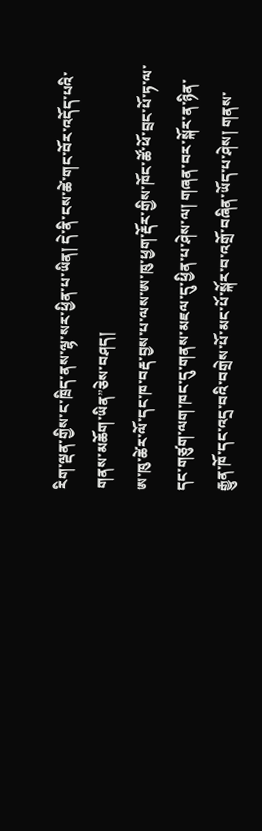རིག་ལྡན་གྱིས་ང་ཁྲིད་ནས་ལྷ་སར་ཕྱིན་པ་ཡིན། དེ་ནི་ངས་ཚེ་གང་བོར་འདོད་པའི་གནས་མཆོག་ཡིན”ཅེས་བཤད།
ཨ་ཁུ་ཚེར་ལོ་དང་ཁ་བརྡ་བྱས་པ་ལས་ཨ་ཁུ་ཕྱག་རྡོར་གྱིས་ཁོང་ཚོ་ཕོ་བྲང་པོ་ཏ་ལ་དང་གཙུག་ལག་ཁང་དུ་གནས་མཇལ་དུ་ཕྱིན་པ་ཤེས་ལ། གཞན་བར་སྐོར་ན་ཉིན་རྒྱུན་ཁོ་དང་འདྲ་བའི་བགྲེས་པོ་མང་པོ་སྐོར་བ་འགྲོ་བཞིན་ཡོད་པ་ཤེས། གནས་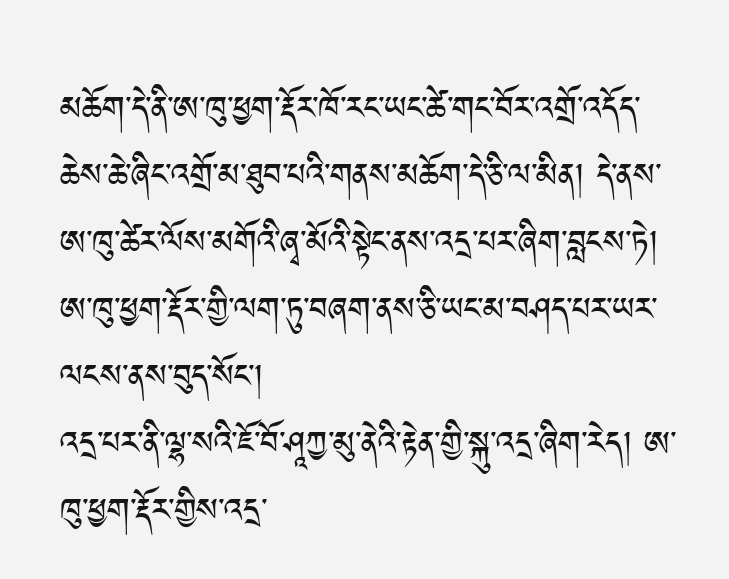མཆོག་དེ་ནི་ཨ་ཁུ་ཕྱག་རྡོར་ཁོ་རང་ཡང་ཚེ་གང་བོར་འགྲོ་འདོད་ཆེས་ཆེ་ཞིང་འགྲོ་མ་ཐུབ་པའི་གནས་མཆོག་དེ་ཅི་ལ་མིན། དེ་ནས་ཨ་ཁུ་ཚེར་ལོས་མགོའི་ཞྭ་མོའི་སྟེང་ནས་འདྲ་པར་ཞིག་བླངས་ཏེ། ཨ་ཁུ་ཕྱག་རྡོར་གྱི་ལག་ཏུ་བཞག་ནས་ཅི་ཡང་མ་བཤད་པར་ཡར་ལངས་ནས་བུད་སོང་།
འདྲ་པར་ནི་ལྷ་སའི་ཇོ་བོ་ཤཱཀྱ་མུ་ནེའི་རྟེན་གྱི་སྐུ་འདྲ་ཞིག་རེད། ཨ་ཁུ་ཕྱག་རྡོར་གྱིས་འདྲ་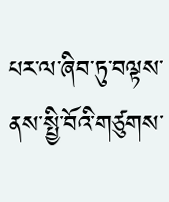པར་ལ་ཞིབ་ཏུ་བལྟས་ནས་སྤྱི་བོའི་གཙུགས་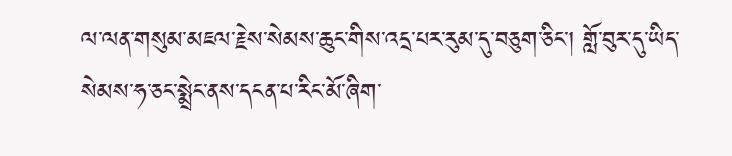ལ་ལན་གསུམ་མཇལ་རྗེས་སེམས་ཆུང་གིས་འདྲ་པར་རུམ་དུ་བཅུག་ཅིང་། གློ་བུར་དུ་ཡིད་སེམས་ཧ་ཅང་སྨྲེང་ནས་དངན་པ་རིང་མོ་ཞིག་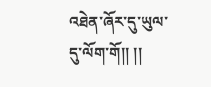འཐེན་ཞོར་དུ་ཡུལ་དུ་ལོག་གོ།། །།